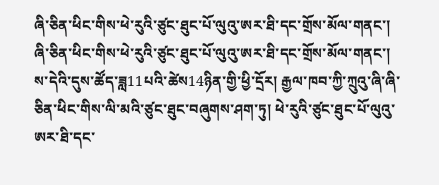ཞི་ཅིན་ཕིང་གིས་ཕེ་རུའི་ཙུང་ཐུང་པོ་ལུའུ་ཨར་ཐི་དང་གྲོས་མོལ་གནང་།
ཞི་ཅིན་ཕིང་གིས་ཕེ་རུའི་ཙུང་ཐུང་པོ་ལུའུ་ཨར་ཐི་དང་གྲོས་མོལ་གནང་།
ས་དེའི་དུས་ཚོད་ཟླ11པའི་ཚེས14ཉིན་གྱི་ཕྱི་དྲོར། རྒྱལ་ཁབ་ཀྱི་ཀྲུའུ་ཞི་ཞི་ཅིན་ཕིང་གིས་ལི་མའི་ཙུང་ཐུང་བཞུགས་ཤག་ཏུ། ཕེ་རུའི་ཙུང་ཐུང་པོ་ལུའུ་ཨར་ཐི་དང་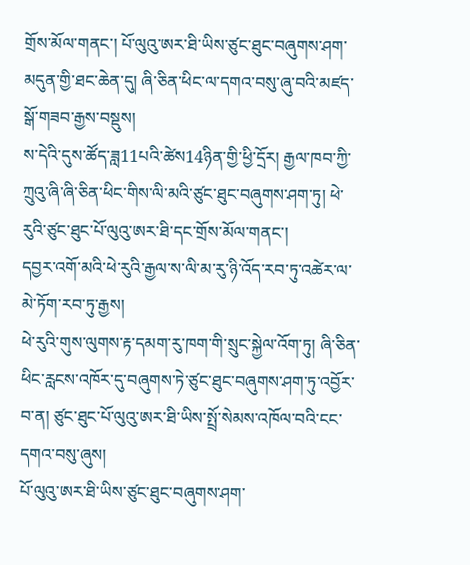གྲོས་མོལ་གནང་། པོ་ལུའུ་ཨར་ཐི་ཡིས་ཙུང་ཐུང་བཞུགས་ཤག་མདུན་གྱི་ཐང་ཆེན་དུ། ཞི་ཅིན་ཕིང་ལ་དགའ་བསུ་ཞུ་བའི་མཛད་སྒོ་གཟབ་རྒྱས་བསྡུས།
ས་དེའི་དུས་ཚོད་ཟླ11པའི་ཚེས14ཉིན་གྱི་ཕྱི་དྲོར། རྒྱལ་ཁབ་ཀྱི་ཀྲུའུ་ཞི་ཞི་ཅིན་ཕིང་གིས་ལི་མའི་ཙུང་ཐུང་བཞུགས་ཤག་ཏུ། ཕེ་རུའི་ཙུང་ཐུང་པོ་ལུའུ་ཨར་ཐི་དང་གྲོས་མོལ་གནང་།
དབྱར་འགོ་མའི་ཕེ་རུའི་རྒྱལ་ས་ལི་མ་རུ་ཉི་འོད་རབ་ཏུ་འཚེར་ལ་མེ་ཏོག་རབ་ཏུ་རྒྱས།
ཕེ་རུའི་གུས་ལུགས་རྟ་དམག་རུ་ཁག་གི་སྲུང་སྐྱེལ་འོག་ཏུ། ཞི་ཅིན་ཕིང་རླངས་འཁོར་དུ་བཞུགས་ཏེ་ཙུང་ཐུང་བཞུགས་ཤག་ཏུ་འབྱོར་བ་ན། ཙུང་ཐུང་པོ་ལུའུ་ཨར་ཐི་ཡིས་སྤྲོ་སེམས་འཁོལ་བའི་ངང་དགའ་བསུ་ཞུས།
པོ་ལུའུ་ཨར་ཐི་ཡིས་ཙུང་ཐུང་བཞུགས་ཤག་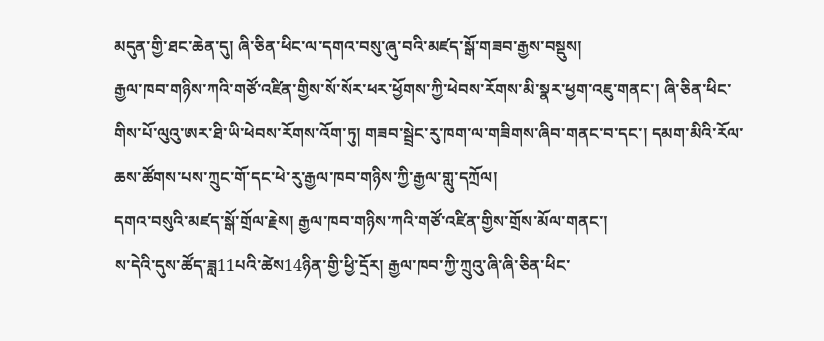མདུན་གྱི་ཐང་ཆེན་དུ། ཞི་ཅིན་ཕིང་ལ་དགའ་བསུ་ཞུ་བའི་མཛད་སྒོ་གཟབ་རྒྱས་བསྡུས།
རྒྱལ་ཁབ་གཉིས་ཀའི་གཙོ་འཛིན་གྱིས་སོ་སོར་ཕར་ཕྱོགས་ཀྱི་ཕེབས་རོགས་མི་སྣར་ཕྱག་འཇུ་གནང་། ཞི་ཅིན་ཕིང་གིས་པོ་ལུའུ་ཨར་ཐི་ཡི་ཕེབས་རོགས་འོག་ཏུ། གཟབ་སྦྲེང་རུ་ཁག་ལ་གཟིགས་ཞིབ་གནང་བ་དང་། དམག་མིའི་རོལ་ཆས་ཚོགས་པས་ཀྲུང་གོ་དང་ཕེ་རུ་རྒྱལ་ཁབ་གཉིས་ཀྱི་རྒྱལ་གླུ་དཀྲོལ།
དགའ་བསུའི་མཛད་སྒོ་གྲོལ་རྗེས། རྒྱལ་ཁབ་གཉིས་ཀའི་གཙོ་འཛིན་གྱིས་གྲོས་མོལ་གནང་།
ས་དེའི་དུས་ཚོད་ཟླ11པའི་ཚེས14ཉིན་གྱི་ཕྱི་དྲོར། རྒྱལ་ཁབ་ཀྱི་ཀྲུའུ་ཞི་ཞི་ཅིན་ཕིང་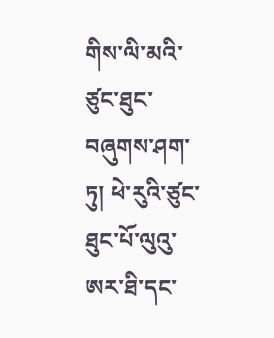གིས་ལི་མའི་ཙུང་ཐུང་བཞུགས་ཤག་ཏུ། ཕེ་རུའི་ཙུང་ཐུང་པོ་ལུའུ་ཨར་ཐི་དང་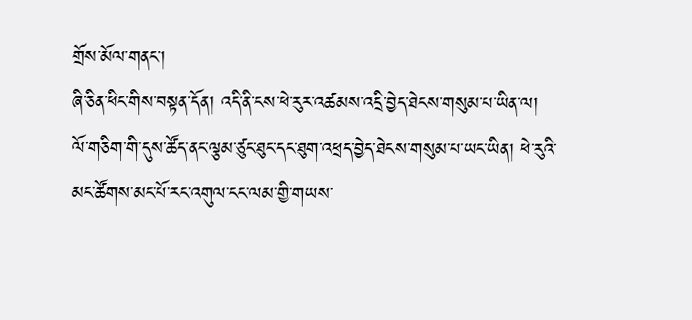གྲོས་མོལ་གནང་།
ཞི་ཅིན་ཕིང་གིས་བསྟན་དོན། འདི་ནི་ངས་ཕེ་རུར་འཚམས་འདྲི་བྱེད་ཐེངས་གསུམ་པ་ཡིན་ལ། ལོ་གཅིག་གི་དུས་ཚོད་ནང་ལྕམ་ཙུང་ཐུང་དང་ཐུག་འཕྲད་བྱེད་ཐེངས་གསུམ་པ་ཡང་ཡིན། ཕེ་རུའི་མང་ཚོགས་མང་པོ་རང་འགུལ་ངང་ལམ་གྱི་གཡས་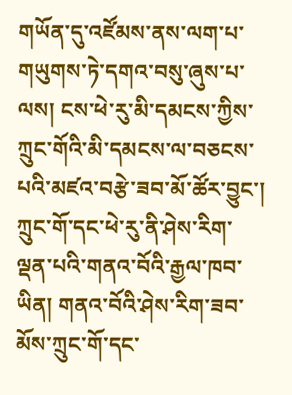གཡོན་དུ་འཛོམས་ནས་ལག་པ་གཡུགས་ཏེ་དགའ་བསུ་ཞུས་པ་ལས། ངས་ཕེ་རུ་མི་དམངས་ཀྱིས་ཀྲུང་གོའི་མི་དམངས་ལ་བཅངས་པའི་མཛའ་བརྩེ་ཟབ་མོ་ཚོར་བྱུང་། ཀྲུང་གོ་དང་ཕེ་རུ་ནི་ཤེས་རིག་ལྡན་པའི་གནའ་བོའི་རྒྱལ་ཁབ་ཡིན། གནའ་བོའི་ཤེས་རིག་ཟབ་མོས་ཀྲུང་གོ་དང་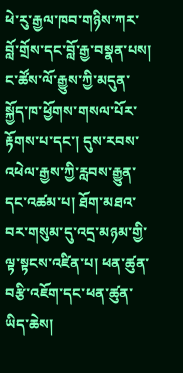ཕེ་རུ་རྒྱལ་ཁབ་གཉིས་ཀར་བློ་གྲོས་དང་བློ་རྒྱ་བསྣན་པས། ང་ཚོས་ལོ་རྒྱུས་ཀྱི་མདུན་སྐྱོད་ཁ་ཕྱོགས་གསལ་པོར་རྟོགས་པ་དང་། དུས་རབས་འཕེལ་རྒྱས་ཀྱི་རླབས་རྒྱུན་དང་འཚམ་པ། ཐོག་མཐའ་བར་གསུམ་དུ་འདྲ་མཉམ་གྱི་ལྟ་སྟངས་འཛིན་པ། ཕན་ཚུན་བརྩི་འཇོག་དང་ཕན་ཚུན་ཡིད་ཆེས།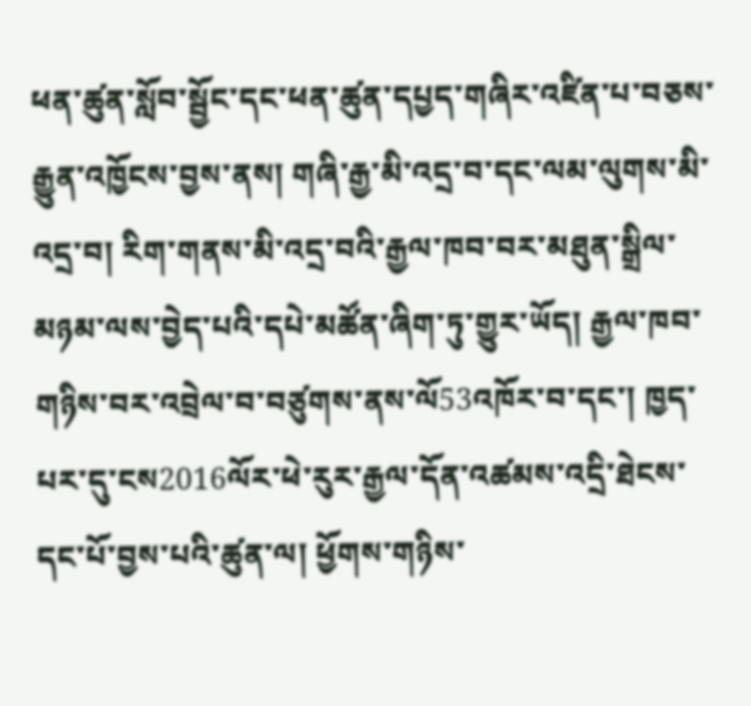ཕན་ཚུན་སློབ་སྦྱོང་དང་ཕན་ཚུན་དཔྱད་གཞིར་འཛིན་པ་བཅས་རྒྱུན་འཁྱོངས་བྱས་ནས། གཞི་རྒྱ་མི་འདྲ་བ་དང་ལམ་ལུགས་མི་འདྲ་བ། རིག་གནས་མི་འདྲ་བའི་རྒྱལ་ཁབ་བར་མཐུན་སྒྲིལ་མཉམ་ལས་བྱེད་པའི་དཔེ་མཚོན་ཞིག་ཏུ་གྱུར་ཡོད། རྒྱལ་ཁབ་གཉིས་བར་འབྲེལ་བ་བཙུགས་ནས་ལོ53འཁོར་བ་དང་། ཁྱད་པར་དུ་ངས2016ལོར་ཕེ་རུར་རྒྱལ་དོན་འཚམས་འདྲི་ཐེངས་དང་པོ་བྱས་པའི་ཚུན་ལ། ཕྱོགས་གཉིས་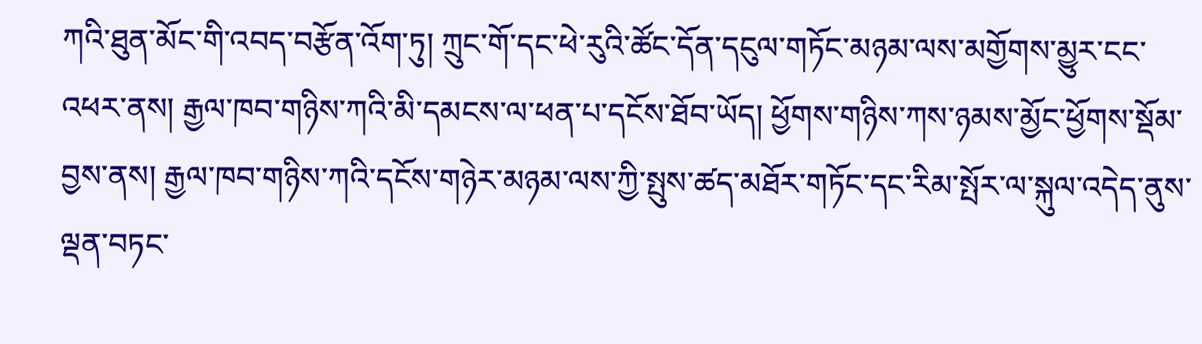ཀའི་ཐུན་མོང་གི་འབད་བརྩོན་འོག་ཏུ། ཀྲུང་གོ་དང་ཕེ་རུའི་ཚོང་དོན་དངུལ་གཏོང་མཉམ་ལས་མགྱོགས་མྱུར་ངང་འཕར་ནས། རྒྱལ་ཁབ་གཉིས་ཀའི་མི་དམངས་ལ་ཕན་པ་དངོས་ཐོབ་ཡོད། ཕྱོགས་གཉིས་ཀས་ཉམས་མྱོང་ཕྱོགས་སྡོམ་བྱས་ནས། རྒྱལ་ཁབ་གཉིས་ཀའི་དངོས་གཉེར་མཉམ་ལས་ཀྱི་སྤུས་ཚད་མཐོར་གཏོང་དང་རིམ་སྤོར་ལ་སྐུལ་འདེད་ནུས་ལྡན་བཏང་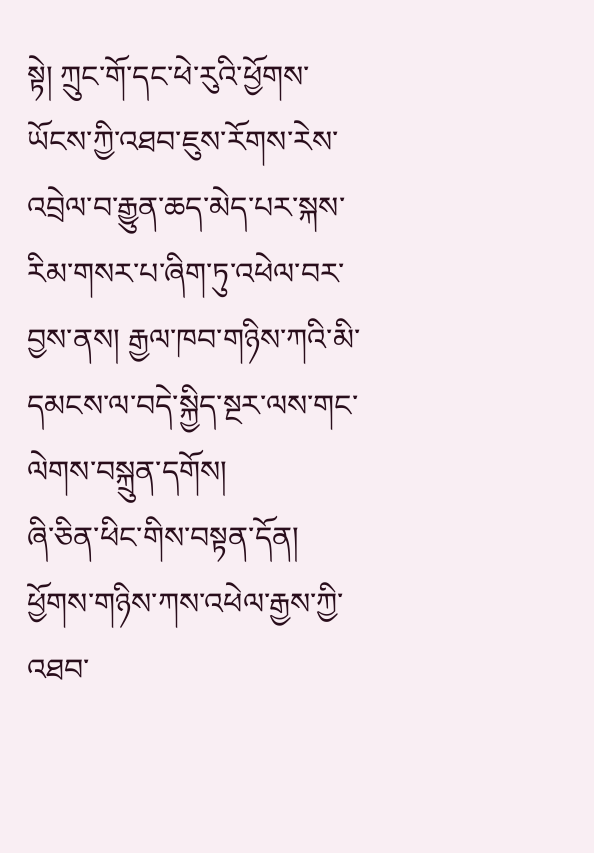སྟེ། ཀྲུང་གོ་དང་ཕེ་རུའི་ཕྱོགས་ཡོངས་ཀྱི་འཐབ་ཇུས་རོགས་རེས་འབྲེལ་བ་རྒྱུན་ཆད་མེད་པར་སྐས་རིམ་གསར་པ་ཞིག་ཏུ་འཕེལ་བར་བྱས་ནས། རྒྱལ་ཁབ་གཉིས་ཀའི་མི་དམངས་ལ་བདེ་སྐྱིད་སྔར་ལས་གང་ལེགས་བསྐྲུན་དགོས།
ཞི་ཅིན་ཕིང་གིས་བསྟན་དོན། ཕྱོགས་གཉིས་ཀས་འཕེལ་རྒྱས་ཀྱི་འཐབ་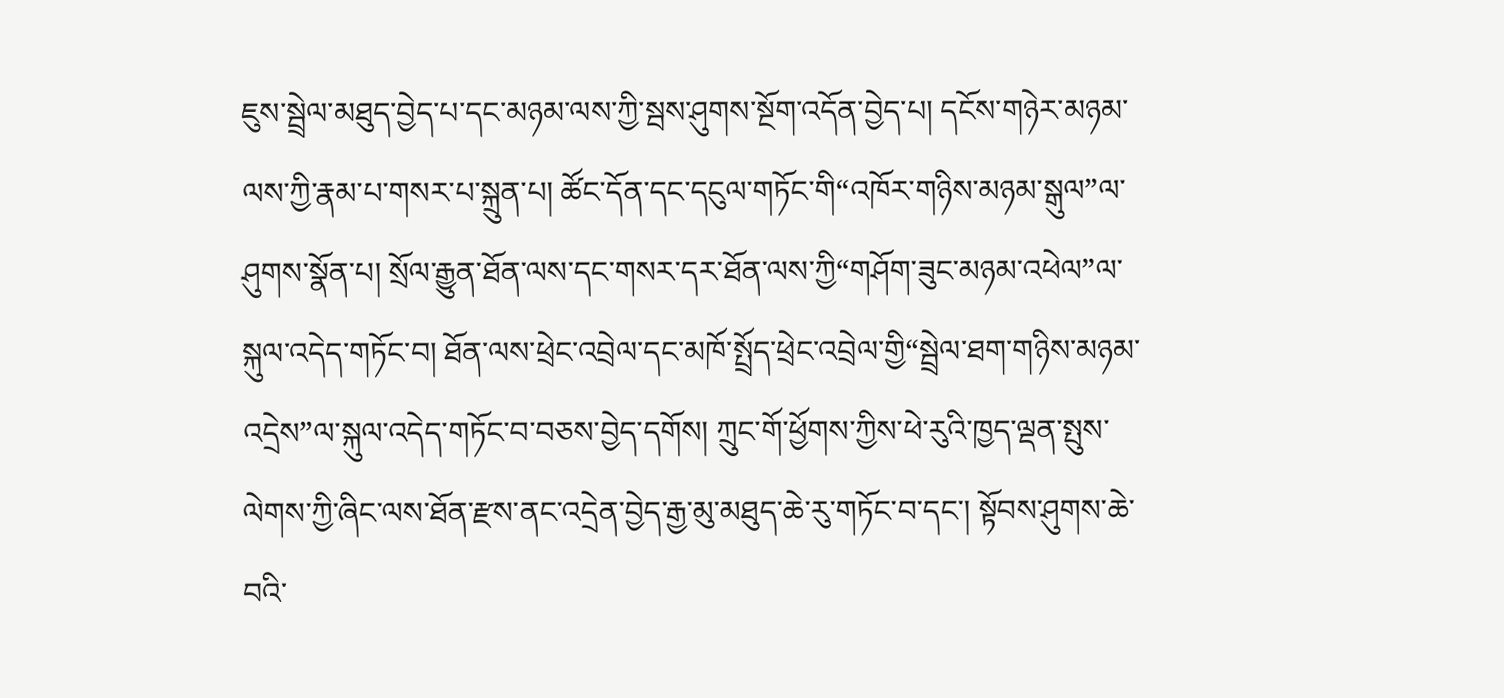ཇུས་སྦྲེལ་མཐུད་བྱེད་པ་དང་མཉམ་ལས་ཀྱི་སྦས་ཤུགས་སྔོག་འདོན་བྱེད་པ། དངོས་གཉེར་མཉམ་ལས་ཀྱི་རྣམ་པ་གསར་པ་སྐྲུན་པ། ཚོང་དོན་དང་དངུལ་གཏོང་གི“འཁོར་གཉིས་མཉམ་སྒུལ”ལ་ཤུགས་སྣོན་པ། སྲོལ་རྒྱུན་ཐོན་ལས་དང་གསར་དར་ཐོན་ལས་ཀྱི“གཤོག་ཟུང་མཉམ་འཕེལ”ལ་སྐུལ་འདེད་གཏོང་བ། ཐོན་ལས་ཕྲེང་འབྲེལ་དང་མཁོ་སྤྲོད་ཕྲེང་འབྲེལ་གྱི“སྦྲེལ་ཐག་གཉིས་མཉམ་འདྲེས”ལ་སྐུལ་འདེད་གཏོང་བ་བཅས་བྱེད་དགོས། ཀྲུང་གོ་ཕྱོགས་ཀྱིས་ཕེ་རུའི་ཁྱད་ལྡན་སྤུས་ལེགས་ཀྱི་ཞིང་ལས་ཐོན་རྫས་ནང་འདྲེན་བྱེད་རྒྱ་མུ་མཐུད་ཆེ་རུ་གཏོང་བ་དང་། སྟོབས་ཤུགས་ཆེ་བའི་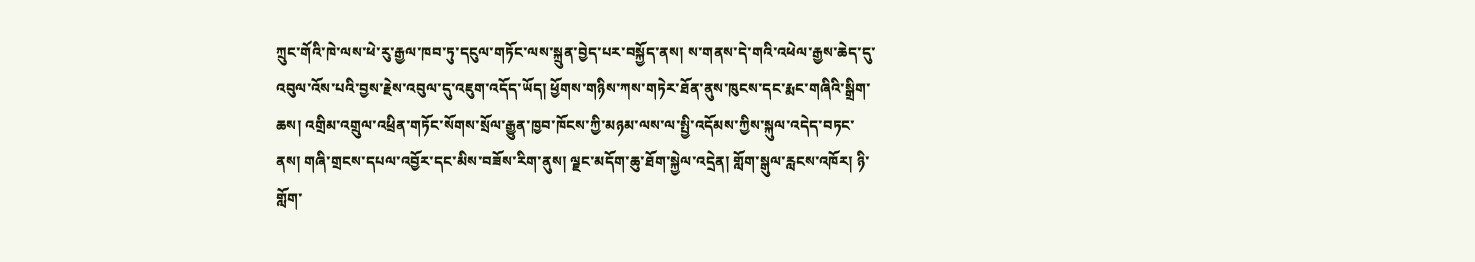ཀྲུང་གོའི་ཁེ་ལས་ཕེ་རུ་རྒྱལ་ཁབ་ཏུ་དངུལ་གཏོང་ལས་སྐྲུན་བྱེད་པར་བསྐྱོད་ནས། ས་གནས་དེ་གའི་འཕེལ་རྒྱས་ཆེད་དུ་འབུལ་འོས་པའི་བྱས་རྗེས་འབུལ་དུ་འཇུག་འདོད་ཡོད། ཕྱོགས་གཉིས་ཀས་གཏེར་ཐོན་ནུས་ཁུངས་དང་རྨང་གཞིའི་སྒྲིག་ཆས། འགྲིམ་འགྲུལ་འཕྲིན་གཏོང་སོགས་སྲོལ་རྒྱུན་ཁྱབ་ཁོངས་ཀྱི་མཉམ་ལས་ལ་སྤྱི་འདོམས་ཀྱིས་སྐུལ་འདེད་བཏང་ནས། གཞི་གྲངས་དཔལ་འབྱོར་དང་མིས་བཟོས་རིག་ནུས། ལྗང་མདོག་ཆུ་ཐོག་སྐྱེལ་འདྲེན། གློག་སྒུལ་རླངས་འཁོར། ཉི་གློག་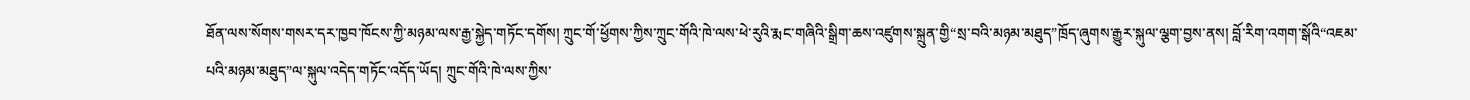ཐོན་ལས་སོགས་གསར་དར་ཁྱབ་ཁོངས་ཀྱི་མཉམ་ལས་རྒྱ་སྐྱེད་གཏོང་དགོས། ཀྲུང་གོ་ཕྱོགས་ཀྱིས་ཀྲུང་གོའི་ཁེ་ལས་ཕེ་རུའི་རྨང་གཞིའི་སྒྲིག་ཆས་འཛུགས་སྐྲུན་གྱི“སྲ་བའི་མཉམ་མཐུད”ཁྲོད་ཞུགས་རྒྱུར་སྐུལ་ལྕག་བྱས་ནས། བློ་རིག་འགག་སྒོའི“འཇམ་པའི་མཉམ་མཐུད”ལ་སྐུལ་འདེད་གཏོང་འདོད་ཡོད། ཀྲུང་གོའི་ཁེ་ལས་ཀྱིས་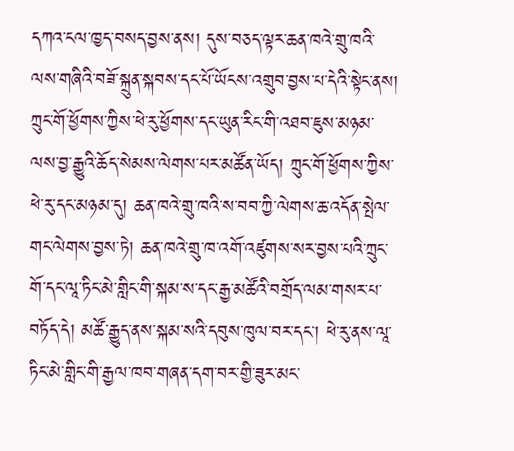དཀའ་ངལ་ཁྱད་བསད་བྱས་ནས། དུས་བཅད་ལྟར་ཆན་ཁའེ་གྲུ་ཁའི་ལས་གཞིའི་བཟོ་སྐྲུན་སྐབས་དང་པོ་ཡོངས་འགྲུབ་བྱས་པ་དེའི་སྟེང་ནས། ཀྲུང་གོ་ཕྱོགས་ཀྱིས་ཕེ་རུ་ཕྱོགས་དང་ཡུན་རིང་གི་འཐབ་ཇུས་མཉམ་ལས་བྱ་རྒྱུའི་ཆོད་སེམས་ལེགས་པར་མཚོན་ཡོད། ཀྲུང་གོ་ཕྱོགས་ཀྱིས་ཕེ་རུ་དང་མཉམ་དུ། ཆན་ཁའེ་གྲུ་ཁའི་ས་བབ་ཀྱི་ལེགས་ཆ་འདོན་སྤེལ་གང་ལེགས་བྱས་ཏེ། ཆན་ཁའེ་གྲུ་ཁ་འགོ་འཛུགས་སར་བྱས་པའི་ཀྲུང་གོ་དང་ལཱ་ཏིང་མེ་གླིང་གི་སྐམ་ས་དང་རྒྱ་མཚོའི་བགྲོད་ལམ་གསར་པ་བཏོད་དེ། མཚོ་རྒྱུད་ནས་སྐམ་སའི་དབུས་ཁུལ་བར་དང་། ཕེ་རུ་ནས་ལཱ་ཏིང་མེ་གླིང་གི་རྒྱལ་ཁབ་གཞན་དག་བར་གྱི་ཟུར་མང་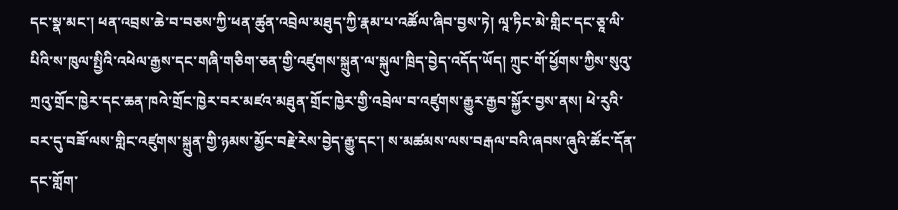དང་སྣ་མང་། ཕན་འབྲས་ཆེ་བ་བཅས་ཀྱི་ཕན་ཚུན་འབྲེལ་མཐུད་ཀྱི་རྣམ་པ་འཚོལ་ཞིབ་བྱས་ཏེ། ལཱ་ཏིང་མེ་གླིང་དང་ཅཱ་ལི་པིའི་ས་ཁུལ་སྤྱིའི་འཕེལ་རྒྱས་དང་གཞི་གཅིག་ཅན་གྱི་འཛུགས་སྐྲུན་ལ་སྐུལ་ཁྲིད་བྱེད་འདོད་ཡོད། ཀྲུང་གོ་ཕྱོགས་ཀྱིས་སུའུ་ཀྲའུ་གྲོང་ཁྱེར་དང་ཆན་ཁའེ་གྲོང་ཁྱེར་བར་མཛའ་མཐུན་གྲོང་ཁྱེར་གྱི་འབྲེལ་བ་འཛུགས་རྒྱུར་རྒྱབ་སྐྱོར་བྱས་ནས། ཕེ་རུའི་བར་དུ་བཟོ་ལས་གླིང་འཛུགས་སྐྲུན་གྱི་ཉམས་མྱོང་བརྗེ་རེས་བྱེད་རྒྱུ་དང་། ས་མཚམས་ལས་བརྒལ་བའི་ཞབས་ཞུའི་ཚོང་དོན་དང་གློག་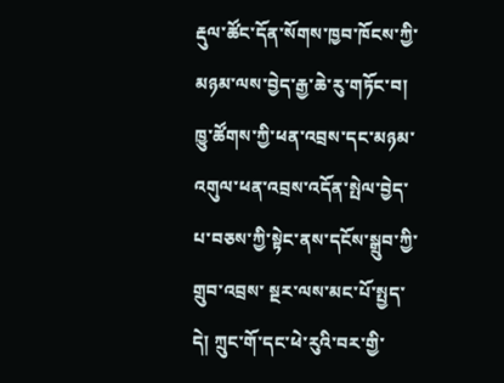རྡུལ་ཚོང་དོན་སོགས་ཁྱབ་ཁོངས་ཀྱི་མཉམ་ལས་བྱེད་རྒྱ་ཆེ་རུ་གཏོང་བ། ཁྱུ་ཚོགས་ཀྱི་ཕན་འབྲས་དང་མཉམ་འགུལ་ཕན་འབྲས་འདོན་སྤེལ་བྱེད་པ་བཅས་ཀྱི་སྟེང་ནས་དངོས་སྒྲུབ་ཀྱི་གྲུབ་འབྲས་ སྔར་ལས་མང་པོ་སྤྱད་དེ། ཀྲུང་གོ་དང་ཕེ་རུའི་བར་གྱི་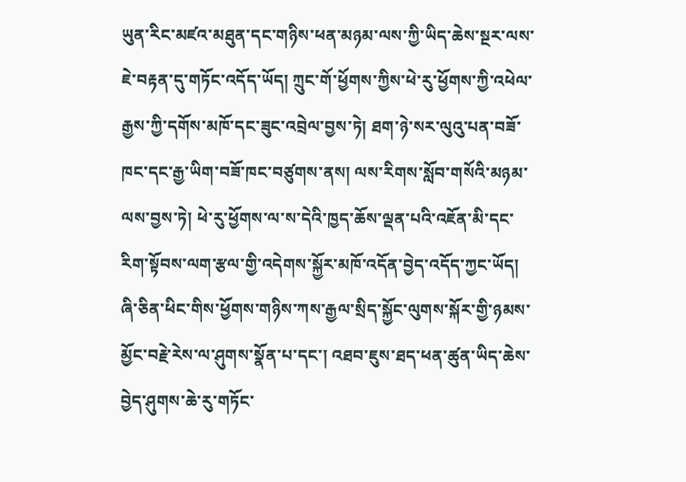ཡུན་རིང་མཛའ་མཐུན་དང་གཉིས་ཕན་མཉམ་ལས་ཀྱི་ཡིད་ཆེས་སྔར་ལས་ཇེ་བརྟན་དུ་གཏོང་འདོད་ཡོད། ཀྲུང་གོ་ཕྱོགས་ཀྱིས་ཕེ་རུ་ཕྱོགས་ཀྱི་འཕེལ་རྒྱས་ཀྱི་དགོས་མཁོ་དང་ཟུང་འབྲེལ་བྱས་ཏེ། ཐག་ཉེ་སར་ལུའུ་པན་བཟོ་ཁང་དང་རྒྱ་ཡིག་བཟོ་ཁང་བཙུགས་ནས། ལས་རིགས་སློབ་གསོའི་མཉམ་ལས་བྱས་ཏེ། ཕེ་རུ་ཕྱོགས་ལ་ས་དེའི་ཁྱད་ཆོས་ལྡན་པའི་འཇོན་མི་དང་རིག་སྟོབས་ལག་རྩལ་གྱི་འདེགས་སྐྱོར་མཁོ་འདོན་བྱེད་འདོད་ཀྱང་ཡོད།
ཞི་ཅིན་ཕིང་གིས་ཕྱོགས་གཉིས་ཀས་རྒྱལ་སྲིད་སྐྱོང་ལུགས་སྐོར་གྱི་ཉམས་མྱོང་བརྗེ་རེས་ལ་ཤུགས་སྣོན་པ་དང་། འཐབ་ཇུས་ཐད་ཕན་ཚུན་ཡིད་ཆེས་བྱེད་ཤུགས་ཆེ་རུ་གཏོང་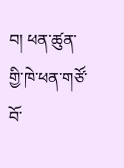བ། ཕན་ཚུན་གྱི་ཁེ་ཕན་གཙོ་བོ་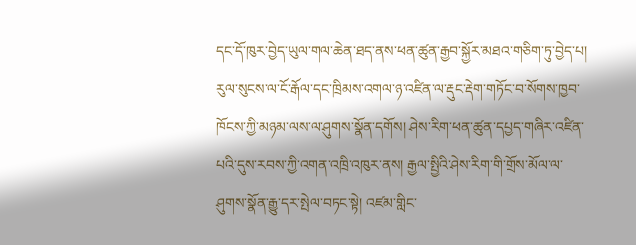དང་དོ་ཁུར་བྱེད་ཡུལ་གལ་ཆེན་ཐད་ནས་ཕན་ཚུན་རྒྱབ་སྐྱོར་མཐའ་གཅིག་ཏུ་བྱེད་པ། རུལ་སུངས་ལ་ངོ་རྒོལ་དང་ཁྲིམས་འགལ་ཉ་འཛིན་ལ་རྡུང་རྡེག་གཏོང་བ་སོགས་ཁྱབ་ཁོངས་ཀྱི་མཉམ་ལས་ལ་ཤུགས་སྣོན་དགོས། ཤེས་རིག་ཕན་ཚུན་དཔྱད་གཞིར་འཛིན་པའི་དུས་རབས་ཀྱི་འགན་འཁྲི་འཁུར་ནས། རྒྱལ་སྤྱིའི་ཤེས་རིག་གི་གྲོས་མོལ་ལ་ཤུགས་སྣོན་རྒྱུ་དར་སྤེལ་བཏང་སྟེ། འཛམ་གླིང་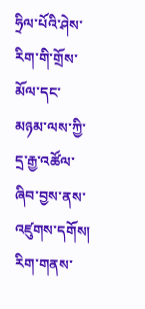ཧྲིལ་པོའི་ཤེས་རིག་གི་གྲོས་མོལ་དང་མཉམ་ལས་ཀྱི་དྲ་རྒྱ་འཚོལ་ཞིབ་བྱས་ནས་འཛུགས་དགོས། རིག་གནས་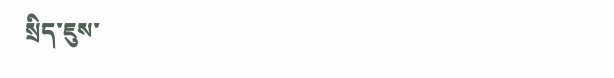སྲིད་ཇུས་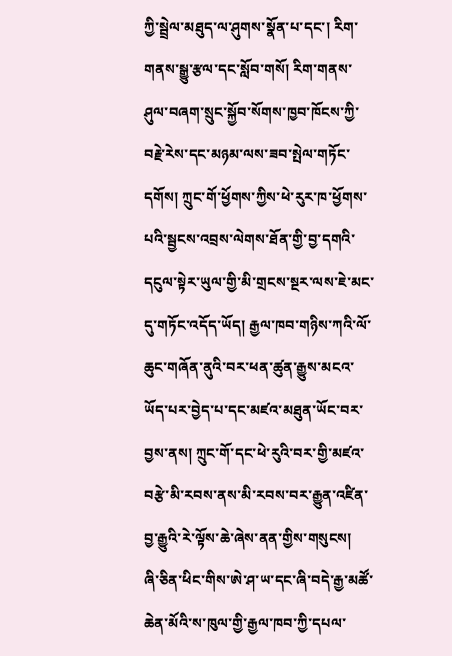ཀྱི་སྦྲེལ་མཐུད་ལ་ཤུགས་སྣོན་པ་དང་། རིག་གནས་སྒྱུ་རྩལ་དང་སློབ་གསོ། རིག་གནས་ཤུལ་བཞག་སྲུང་སྐྱོབ་སོགས་ཁྱབ་ཁོངས་ཀྱི་བརྗེ་རེས་དང་མཉམ་ལས་ཟབ་སྤེལ་གཏོང་དགོས། ཀྲུང་གོ་ཕྱོགས་ཀྱིས་ཕེ་རུར་ཁ་ཕྱོགས་པའི་སྦྱངས་འབྲས་ལེགས་ཐོན་གྱི་བྱ་དགའི་དངུལ་སྟེར་ཡུལ་གྱི་མི་གྲངས་སྔར་ལས་ཇེ་མང་དུ་གཏོང་འདོད་ཡོད། རྒྱལ་ཁབ་གཉིས་ཀའི་ལོ་ཆུང་གཞོན་ནུའི་བར་ཕན་ཚུན་རྒྱུས་མངའ་ཡོད་པར་བྱེད་པ་དང་མཛའ་མཐུན་ཡོང་བར་བྱས་ནས། ཀྲུང་གོ་དང་ཕེ་རུའི་བར་གྱི་མཛའ་བརྩེ་མི་རབས་ནས་མི་རབས་བར་རྒྱུན་འཛིན་བྱ་རྒྱུའི་རེ་ལྟོས་ཆེ་ཞེས་ནན་གྱིས་གསུངས།
ཞི་ཅིན་ཕིང་གིས་ཨེ་ཤ་ཡ་དང་ཞི་བདེ་རྒྱ་མཚོ་ཆེན་མོའི་ས་ཁུལ་གྱི་རྒྱལ་ཁབ་ཀྱི་དཔལ་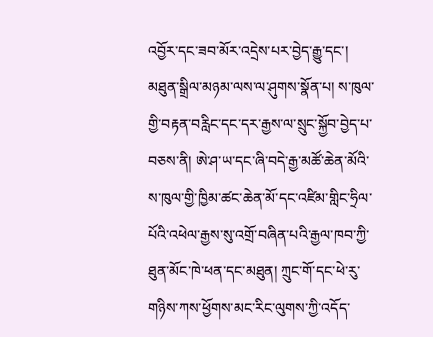འབྱོར་དང་ཟབ་མོར་འདྲེས་པར་བྱེད་རྒྱུ་དང་། མཐུན་སྒྲིལ་མཉམ་ལས་ལ་ཤུགས་སྣོན་པ། ས་ཁུལ་གྱི་བརྟན་བརླིང་དང་དར་རྒྱས་ལ་སྲུང་སྐྱོབ་བྱེད་པ་བཅས་ནི། ཨེ་ཤ་ཡ་དང་ཞི་བདེ་རྒྱ་མཚོ་ཆེན་མོའི་ས་ཁུལ་གྱི་ཁྱིམ་ཚང་ཆེན་མོ་དང་འཛིམ་གླིང་ཧྲིལ་པོའི་འཕེལ་རྒྱས་སུ་འགྲོ་བཞིན་པའི་རྒྱལ་ཁབ་ཀྱི་ཐུན་མོང་ཁེ་ཕན་དང་མཐུན། ཀྲུང་གོ་དང་ཕེ་རུ་གཉིས་ཀས་ཕྱོགས་མང་རིང་ལུགས་ཀྱི་འདོད་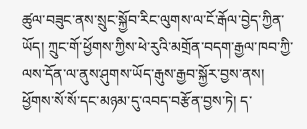ཚུལ་བཟུང་ནས་སྲུང་སྐྱོབ་རིང་ལུགས་ལ་ངོ་རྒོལ་བྱེད་ཀྱིན་ཡོད། ཀྲུང་གོ་ཕྱོགས་ཀྱིས་ཕེ་རུའི་མགྲོན་བདག་རྒྱལ་ཁབ་ཀྱི་ལས་དོན་ལ་ནུས་ཤུགས་ཡོད་རྒུས་རྒྱབ་སྐྱོར་བྱས་ནས། ཕྱོགས་སོ་སོ་དང་མཉམ་དུ་འབད་བརྩོན་བྱས་ཏེ། ད་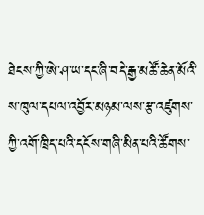ཐེངས་ཀྱི་ཨེ་ཤ་ཡ་དང་ཞི་བདེ་རྒྱ་མཚོ་ཆེན་མོའི་ས་ཁུལ་དཔལ་འབྱོར་མཉམ་ལས་རྩ་འཛུགས་ཀྱི་འགོ་ཁྲིད་པའི་དངོས་གཞི་མིན་པའི་ཚོགས་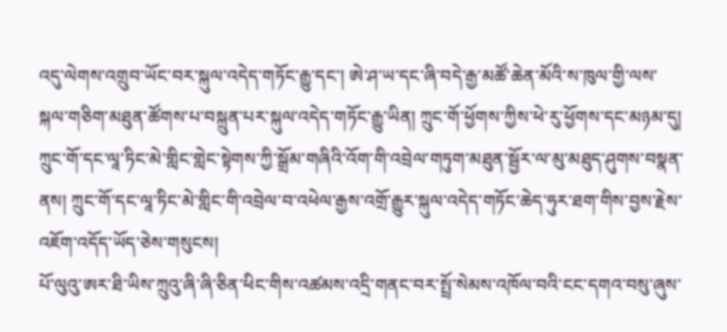འདུ་ལེགས་འགྲུབ་ཡོང་བར་སྐུལ་འདེད་གཏོང་རྒྱུ་དང་། ཨེ་ཤ་ཡ་དང་ཞི་བདེ་རྒྱ་མཚོ་ཆེན་མོའི་ས་ཁུལ་གྱི་ལས་སྐལ་གཅིག་མཐུན་ཚོགས་པ་བསྐྲུན་པར་སྐུལ་འདེད་གཏོང་རྒྱུ་ཡིན། ཀྲུང་གོ་ཕྱོགས་ཀྱིས་ཕེ་རུ་ཕྱོགས་དང་མཉམ་དུ། ཀྲུང་གོ་དང་ལཱ་ཏིང་མེ་གླིང་གླེང་སྟེགས་ཀྱི་སྒྲོམ་གཞིའི་འོག་གི་འབྲེལ་གཏུག་མཐུན་སྦྱོར་ལ་མུ་མཐུད་ཤུགས་བསྣན་ནས། ཀྲུང་གོ་དང་ལཱ་ཏིང་མེ་གླིང་གི་འབྲེལ་བ་འཕེལ་རྒྱས་འགྲོ་རྒྱུར་སྐུལ་འདེད་གཏོང་ཆེད་ཧུར་ཐག་གིས་བྱས་རྗེས་འཇོག་འདོད་ཡོད་ཅེས་གསུངས།
པོ་ལུའུ་ཨར་ཐི་ཡིས་ཀྲུའུ་ཞི་ཞི་ཅིན་ཕིང་གིས་འཚམས་འདྲི་གནང་བར་སྤྲོ་སེམས་འཁོལ་བའི་ངང་དགའ་བསུ་ཞུས་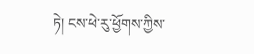ཏེ། ངས་ཕེ་རུ་ཕྱོགས་ཀྱིས་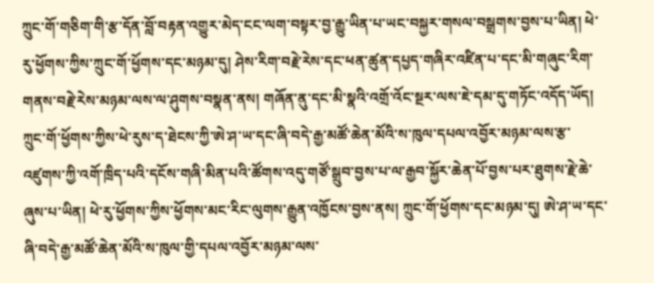ཀྲུང་གོ་གཅིག་གི་རྩ་དོན་བློ་བརྟན་འགྱུར་མེད་ངང་ལག་བསྟར་བྱ་རྒྱུ་ཡིན་པ་ཡང་བསྐྱར་གསལ་བསྒྲགས་བྱས་པ་ཡིན། ཕེ་རུ་ཕྱོགས་ཀྱིས་ཀྲུང་གོ་ཕྱོགས་དང་མཉམ་དུ། ཤེས་རིག་བརྗེ་རེས་དང་ཕན་ཚུན་དཔྱད་གཞིར་འཛིན་པ་དང་མི་གཞུང་རིག་གནས་བརྗེ་རེས་མཉམ་ལས་ལ་ཤུགས་བསྣན་ནས། གཞོན་ནུ་དང་མི་སྣའི་འགྲོ་འོང་སྔར་ལས་ཇེ་དམ་དུ་གཏོང་འདོད་ཡོད། ཀྲུང་གོ་ཕྱོགས་ཀྱིས་ཕེ་རུས་ད་ཐེངས་ཀྱི་ཨེ་ཤ་ཡ་དང་ཞི་བདེ་རྒྱ་མཚོ་ཆེན་མོའི་ས་ཁུལ་དཔལ་འབྱོར་མཉམ་ལས་རྩ་འཛུགས་ཀྱི་འགོ་ཁྲིད་པའི་དངོས་གཞི་མིན་པའི་ཚོགས་འདུ་གཙོ་སྒྲུབ་བྱས་པ་ལ་རྒྱབ་སྐྱོར་ཆེན་པོ་བྱས་པར་ཐུགས་རྗེ་ཆེ་ཞུས་པ་ཡིན། ཕེ་རུ་ཕྱོགས་ཀྱིས་ཕྱོགས་མང་རིང་ལུགས་རྒྱུན་འཁྱོངས་བྱས་ནས། ཀྲུང་གོ་ཕྱོགས་དང་མཉམ་དུ། ཨེ་ཤ་ཡ་དང་ཞི་བདེ་རྒྱ་མཚོ་ཆེན་མོའི་ས་ཁུལ་གྱི་དཔལ་འབྱོར་མཉམ་ལས་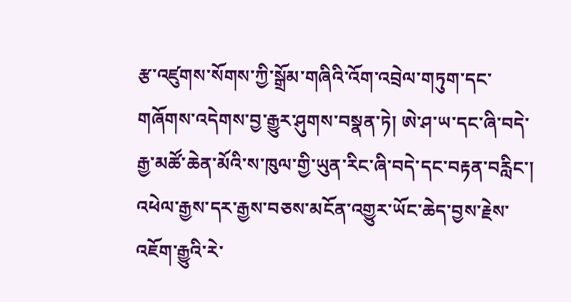རྩ་འཛུགས་སོགས་ཀྱི་སྒྲོམ་གཞིའི་འོག་འབྲེལ་གཏུག་དང་གཞོགས་འདེགས་བྱ་རྒྱུར་ཤུགས་བསྣན་ཏེ། ཨེ་ཤ་ཡ་དང་ཞི་བདེ་རྒྱ་མཚོ་ཆེན་མོའི་ས་ཁུལ་གྱི་ཡུན་རིང་ཞི་བདེ་དང་བརྟན་བརླིང་། འཕེལ་རྒྱས་དར་རྒྱས་བཅས་མངོན་འགྱུར་ཡོང་ཆེད་བྱས་རྗེས་འཇོག་རྒྱུའི་རེ་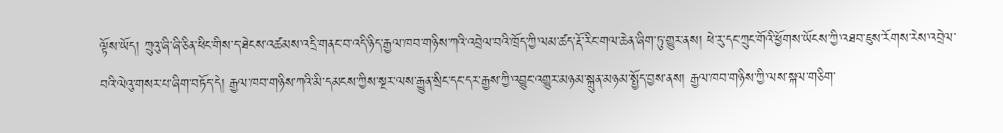ལྟོས་ཡོད། ཀྲུའུ་ཞི་ཞི་ཅིན་ཕིང་གིས་ད་ཐེངས་འཚམས་འདྲི་གནང་བ་འདི་ཉིད་རྒྱལ་ཁབ་གཉིས་ཀའི་འབྲེལ་བའི་ཁྲོད་ཀྱི་ལམ་ཚད་རྡོ་རིང་གལ་ཆེན་ཞིག་ཏུ་གྱུར་ནས། ཕེ་རུ་དང་ཀྲུང་གོའི་ཕྱོགས་ཡོངས་ཀྱི་འཐབ་ཇུས་རོགས་རེས་འབྲེལ་བའི་ལེའུ་གསར་པ་ཞིག་བཏོད་དེ། རྒྱལ་ཁབ་གཉིས་ཀའི་མི་དམངས་ཀྱིས་སྔར་ལས་རྒྱུན་སྲིང་དང་དར་རྒྱས་ཀྱི་འབྱུང་འགྱུར་མཉམ་སྐྲུན་མཉམ་སྤྱོད་བྱས་ནས། རྒྱལ་ཁབ་གཉིས་ཀྱི་ལས་སྐལ་གཅིག་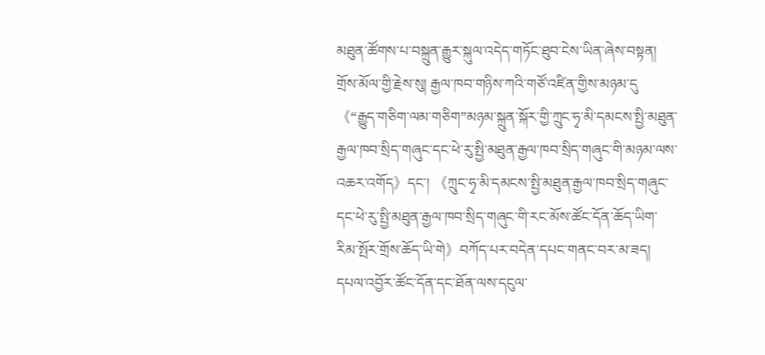མཐུན་ཚོགས་པ་བསྐྲུན་རྒྱུར་སྐུལ་འདེད་གཏོང་ཐུབ་ངེས་ཡིན་ཞེས་བསྟན།
གྲོས་མོལ་གྱི་རྗེས་སུ། རྒྱལ་ཁབ་གཉིས་ཀའི་གཙོ་འཛིན་གྱིས་མཉམ་དུ《“རྒྱུད་གཅིག་ལམ་གཅིག”མཉམ་སྐྲུན་སྐོར་གྱི་ཀྲུང་ཧྭ་མི་དམངས་སྤྱི་མཐུན་རྒྱལ་ཁབ་སྲིད་གཞུང་དང་ཕེ་རུ་སྤྱི་མཐུན་རྒྱལ་ཁབ་སྲིད་གཞུང་གི་མཉམ་ལས་འཆར་འགོད》དང་། 《ཀྲུང་ཧྭ་མི་དམངས་སྤྱི་མཐུན་རྒྱལ་ཁབ་སྲིད་གཞུང་དང་ཕེ་རུ་སྤྱི་མཐུན་རྒྱལ་ཁབ་སྲིད་གཞུང་གི་རང་མོས་ཚོང་དོན་ཆོད་ཡིག་རིམ་སྤོར་གྲོས་ཆོད་ཡི་གེ》བཀོད་པར་བདེན་དཔང་གནང་བར་མ་ཟད། དཔལ་འབྱོར་ཚོང་དོན་དང་ཐོན་ལས་དངུལ་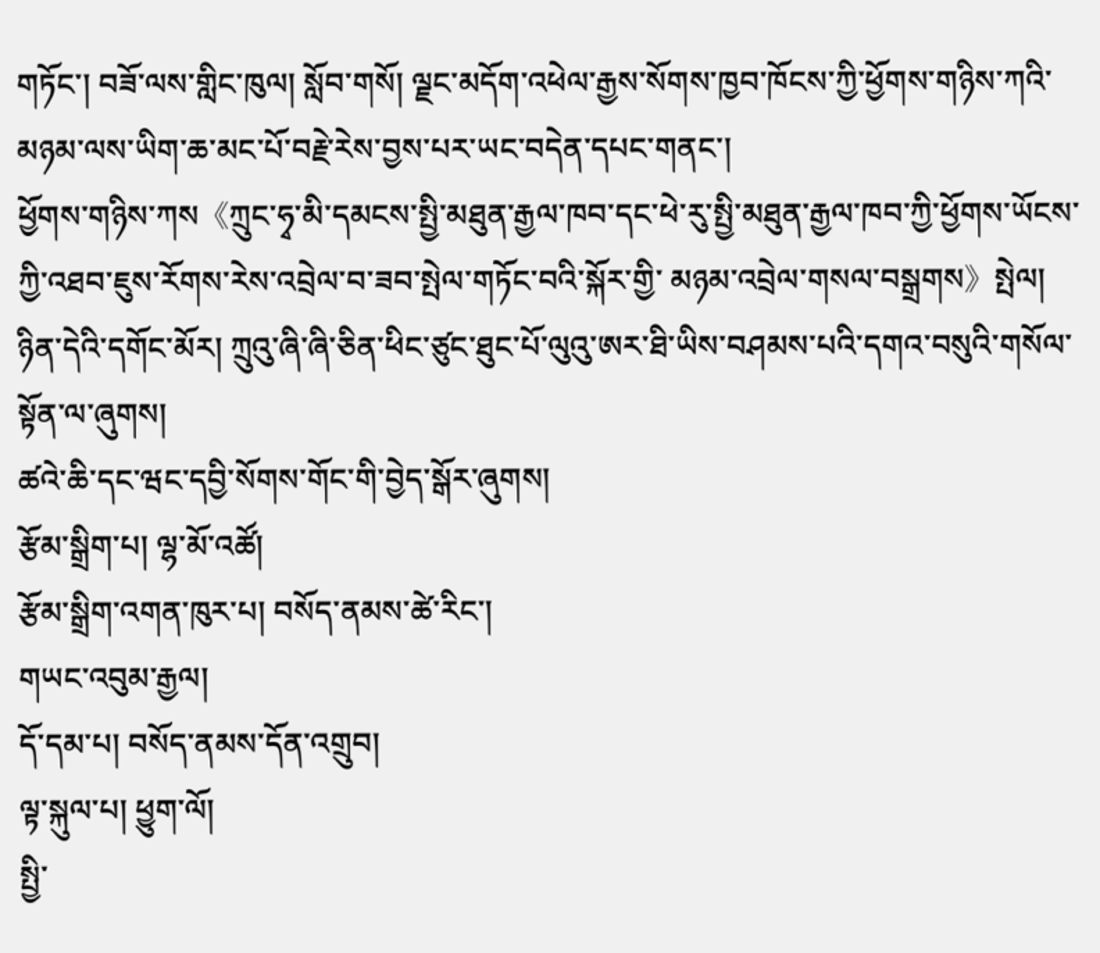གཏོང་། བཟོ་ལས་གླིང་ཁུལ། སློབ་གསོ། ལྗང་མདོག་འཕེལ་རྒྱས་སོགས་ཁྱབ་ཁོངས་ཀྱི་ཕྱོགས་གཉིས་ཀའི་མཉམ་ལས་ཡིག་ཆ་མང་པོ་བརྗེ་རེས་བྱས་པར་ཡང་བདེན་དཔང་གནང་།
ཕྱོགས་གཉིས་ཀས《ཀྲུང་ཧྭ་མི་དམངས་སྤྱི་མཐུན་རྒྱལ་ཁབ་དང་ཕེ་རུ་སྤྱི་མཐུན་རྒྱལ་ཁབ་ཀྱི་ཕྱོགས་ཡོངས་ཀྱི་འཐབ་ཇུས་རོགས་རེས་འབྲེལ་བ་ཟབ་སྤེལ་གཏོང་བའི་སྐོར་གྱི་ མཉམ་འབྲེལ་གསལ་བསྒྲགས》སྤེལ།
ཉིན་དེའི་དགོང་མོར། ཀྲུའུ་ཞི་ཞི་ཅིན་ཕིང་ཙུང་ཐུང་པོ་ལུའུ་ཨར་ཐི་ཡིས་བཤམས་པའི་དགའ་བསུའི་གསོལ་སྟོན་ལ་ཞུགས།
ཚའེ་ཆི་དང་ཝང་དབྱི་སོགས་གོང་གི་བྱེད་སྒོར་ཞུགས།
རྩོམ་སྒྲིག་པ། ལྷ་མོ་འཚོ།
རྩོམ་སྒྲིག་འགན་ཁུར་པ། བསོད་ནམས་ཚེ་རིང་།
གཡང་འབུམ་རྒྱལ།
དོ་དམ་པ། བསོད་ནམས་དོན་འགྲུབ།
ལྟ་སྐུལ་པ། ཕྱུག་ལོ།
སྤྱི་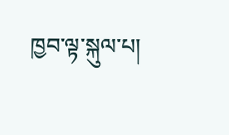ཁྱབ་ལྟ་སྐུལ་པ།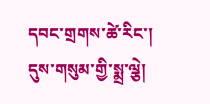དབང་གྲགས་ཚེ་རིང་།
དུས་གསུམ་གྱི་སྨྲ་ལྕེ།